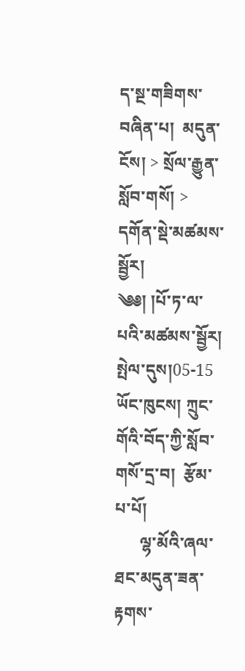ད་སྔ་གཟིགས་བཞིན་པ།  མདུན་ངོས། > སྲོལ་རྒྱུན་སློབ་གསོ། > དགོན་སྡེ་མཚམས་སྦྱོར།
༄༅། །པོ་ཏ་ལ་པའི་མཚམས་སྦྱོར།
སྤེལ་དུས།05-15  ཡོང་ཁུངས། ཀྲུང་གོའི་བོད་ཀྱི་སློབ་གསོ་དྲ་བ།  རྩོམ་པ་པོ།
      ལྷ་མོའི་ཞལ་ཐང་མདུན་ཟན་རྟགས་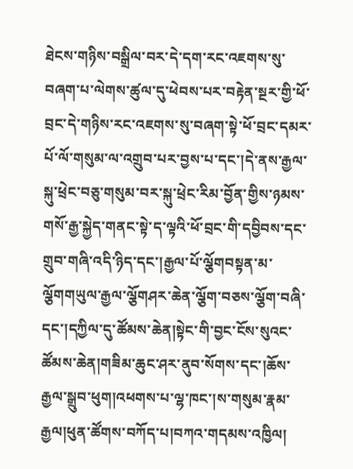ཐེངས་གཉིས་བསྒྲིལ་བར་དེ་དག་རང་འཇགས་སུ་བཞག་པ་ལེགས་ཚུལ་དུ་ཕེབས་པར་བརྟེན་སྔར་གྱི་ཕོ་བྲང་དེ་གཉིས་རང་འཇགས་སུ་བཞག་སྟེ་ཕོ་བྲང་དམར་པོ་ལོ་གསུམ་ལ་འགྲུབ་པར་བྱས་པ་དང་།དེ་ནས་རྒྱལ་སྐུ་ཕྲེང་བཅུ་གསུམ་བར་སྐུ་ཕྲེང་རིམ་བྱོན་གྱིས་ཉམས་གསོ་རྒྱ་སྐྱེད་གནང་སྟེ་ད་ལྟའི་ཕོ་བྲང་གི་དབྱིབས་དང་གྲུབ་གཞི་འདི་ཉིད་དང་།རྒྱལ་པོ་ལྕོགབསྟན་མ་ལྕོགགཡུལ་རྒྱལ་ལྕོགཤར་ཆེན་ལྕོག་བཅས་ལྕོག་བཞི་དང་།དཀྱིལ་དུ་ཚོམས་ཆེན།སྟེང་གི་བྱང་ངོས་སུའང་ཚོམས་ཆེན།གཟིམ་ཆུང་ཤར་ནུབ་སོགས་དང་།ཆོས་རྒྱལ་སྒྲུབ་ཕུག།འཕགས་པ་ལྷ་ཁང་།ས་གསུམ་རྣམ་རྒྱལ།ཕུན་ཚོགས་བཀོད་པ།བཀའ་གདམས་འཁྱིལ།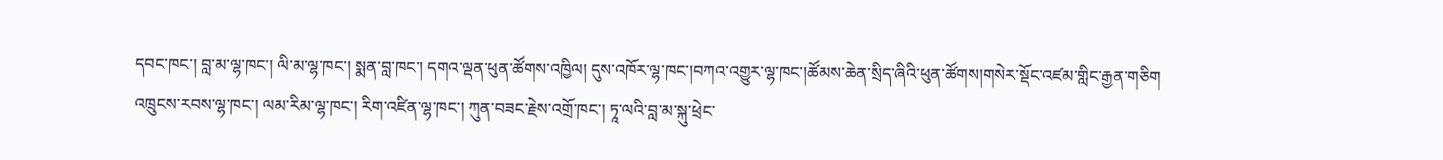དབང་ཁང་། བླ་མ་ལྷ་ཁང་། ལི་མ་ལྷ་ཁང་། སྨན་བླ་ཁང་། དགའ་ལྡན་ཕུན་ཚོགས་འཁྱིལ། དུས་འཁོར་ལྷ་ཁང་།བཀའ་འགྱུར་ལྷ་ཁང་།ཚོམས་ཆེན་སྲིད་ཞིའི་ཕུན་ཚོགས།གསེར་སྡོང་འཛམ་གླིང་རྒྱན་གཅིག   འཁྲུངས་རབས་ལྷ་ཁང་། ལམ་རིམ་ལྷ་ཁང་། རིག་འཛིན་ལྷ་ཁང་། ཀུན་བཟང་རྗེས་འགྲོ་ཁང་། ཏཱ་ལའི་བླ་མ་སྐུ་ཕྲེང་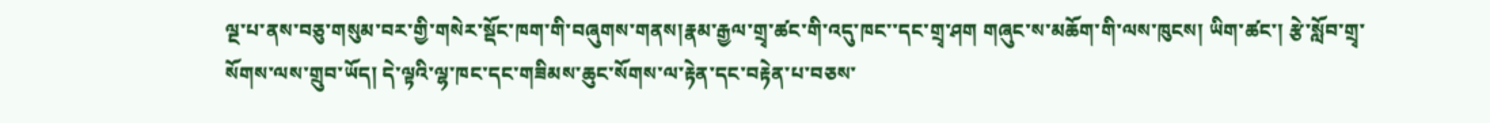ལྔ་པ་ནས་བཅུ་གསུམ་བར་གྱི་གསེར་སྡོང་ཁག་གི་བཞུགས་གནས།རྣམ་རྒྱལ་གྲྭ་ཚང་གི་འདུ་ཁང་་དང་གྲྭ་ཤག གཞུང་ས་མཆོག་གི་ལས་ཁུངས། ཡིག་ཚང་། རྩེ་སློབ་གྲྭ་སོགས་ལས་གྲུབ་ཡོད། དེ་ལྟའི་ལྷ་ཁང་དང་གཟིམས་ཆུང་སོགས་ལ་རྟེན་དང་བརྟེན་པ་བཅས་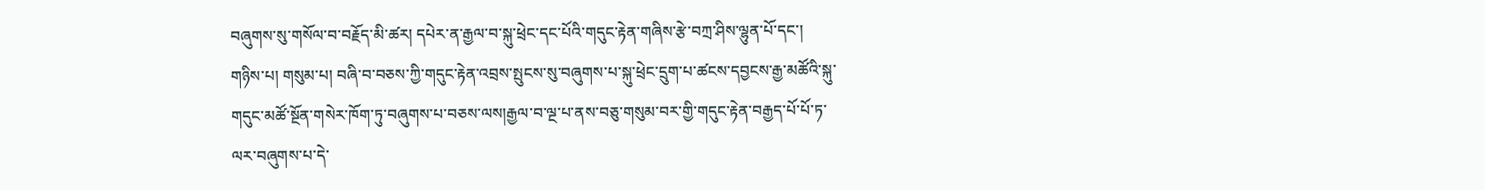བཞུགས་སུ་གསོལ་བ་བརྗོད་མི་ཚར། དཔེར་ན་རྒྱལ་བ་སྐུ་ཕྲེང་དང་པོའི་གདུང་རྟེན་གཞིས་རྩེ་བཀྲ་ཤིས་ལྷུན་པོ་དང་། གཉིས་པ། གསུམ་པ། བཞི་བ་བཅས་ཀྱི་གདུང་རྟེན་འབྲས་སྤུངས་སུ་བཞུགས་པ་སྐུ་ཕྲེང་དྲུག་པ་ཚངས་དབྱངས་རྒྱ་མཚོའི་སྐུ་གདུང་མཚོ་སྔོན་གསེར་ཁོག་ཏུ་བཞུགས་པ་བཅས་ལས།རྒྱལ་བ་ལྔ་པ་ནས་བཅུ་གསུམ་བར་གྱི་གདུང་རྟེན་བརྒྱད་པོ་པོ་ཏ་ལར་བཞུགས་པ་དེ་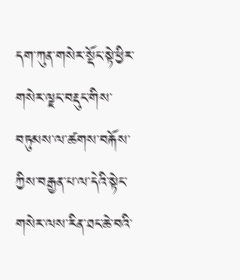དག་ཀུན་གསེར་སྡོང་སྟེ་ཕྱིར་གསེར་ལྗང་བརྡུང་གིས་བཏུམས་ལ་ཚགས་བརྐོས་ཀྱིས་བརྒྱན་པ་ལ་དེའི་སྟེང་གསེར་ལས་རིན་ཐང་ཆེ་བའི་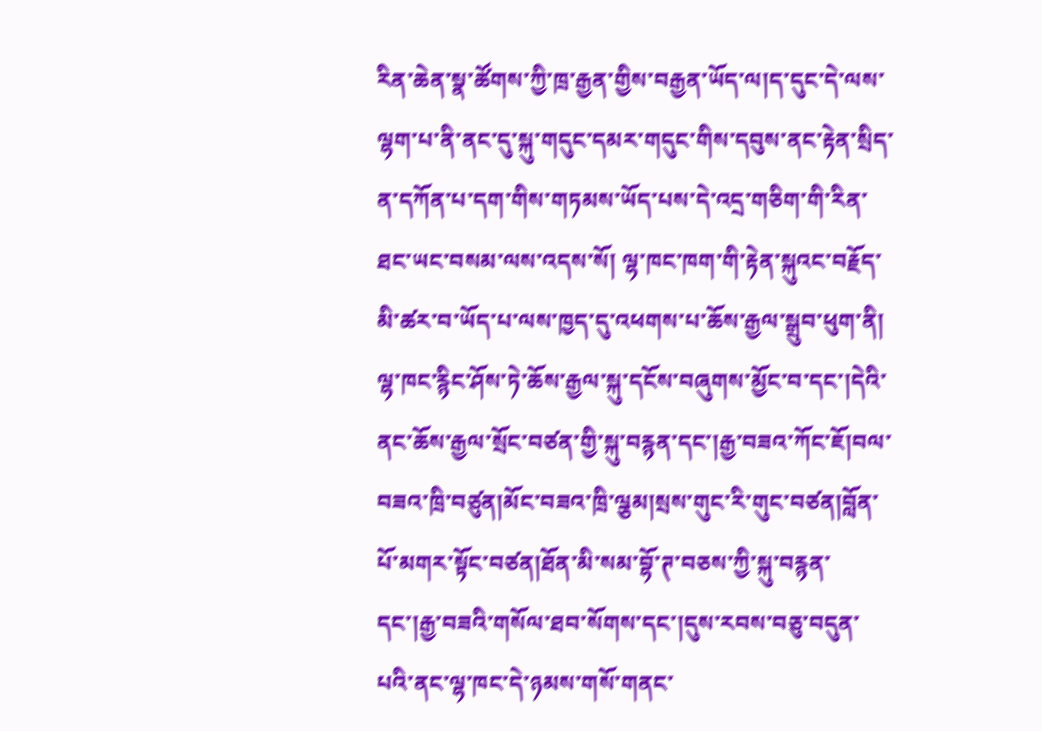རིན་ཆེན་སྣ་ཚོགས་ཀྱི་ཁྲ་རྒྱན་གྱིས་བརྒྱན་ཡོད་ལ།ད་དུང་དེ་ལས་ལྷག་པ་ནི་ནང་དུ་སྐུ་གདུང་དམར་གདུང་གིས་དབུས་ནང་རྟེན་སྲིད་ན་དཀོན་པ་དག་གིས་གཏམས་ཡོད་པས་དེ་འདྲ་གཅིག་གི་རིན་ཐང་ཡང་བསམ་ལས་འདས་སོ། ལྷ་ཁང་ཁག་གི་རྟེན་སྐུའང་བརྗོད་མི་ཚར་བ་ཡོད་པ་ལས་ཁྱད་དུ་འཕགས་པ་ཆོས་རྒྱལ་སྒྲུབ་ཕུག་ནི། ལྷ་ཁང་རྙིང་ཤོས་ཏེ་ཆོས་རྒྱལ་སྐུ་དངོས་བཞུགས་མྱོང་བ་དང་།དེའི་ནང་ཆོས་རྒྱལ་སྲོང་བཙན་གྱི་སྐུ་བརྙན་དང་།རྒྱ་བཟའ་ཀོང་ཇོ།བལ་བཟའ་ཁྲི་བཙུན།མོང་བཟའ་ཁྲི་ལྕམ།སྲས་གུང་རི་གུང་བཙན།བློན་པོ་མགར་སྟོང་བཙན།ཐོན་མི་སམ་བྷོ་ཊ་བཅས་ཀྱི་སྐུ་བརྙན་དང་།རྒྱ་བཟའི་གསོལ་ཐབ་སོགས་དང་།དུས་རབས་བཅུ་བདུན་པའི་ནང་ལྷ་ཁང་དེ་ཉམས་གསོ་གནང་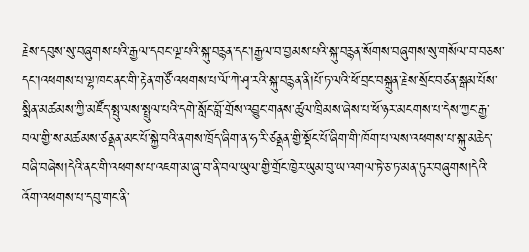རྗེས་དབུས་སུ་བཞུགས་པའི་རྒྱལ་དབང་ལྔ་པའི་སྐུ་བརྙན་དང་།རྒྱལ་བ་བྱམས་པའི་སྐུ་བརྙན་སོགས་བཞུགས་སུ་གསོལ་བ་བཅས་དང་།འཕགས་པ་ལྷ་ཁང་ནང་གི་རྟེན་གཙོ་འཕགས་པ་ལོ་ཀེ་ཤྭ་རའི་སྐུ་བརྙན་ནི།པོ་ཏ་ལའི་ཕོ་བྲང་བསྐྲུན་རྗེས་སྲོང་བཙན་སྒམ་པོས་སྨིན་མཚམས་ཀྱི་མཛོད་སྤུ་ལས་སྤྲུལ་པའི་དགེ་སློང་བློ་གྲོས་འབྱུང་གནས་ཚུལ་ཁྲིམས་ཞེས་པ་ཕོ་ཉར་མངགས་པ་དེས་ཀྱང་རྒྱ་བལ་གྱི་ས་མཚམས་ཙནྡན་མང་པོ་སྐྱེ་བའི་ནགས་ཁྲོད་ཞིག་ན་ཧ་རི་ཙནྡན་གྱི་སྡོང་པོ་ཞིག་གི་ཁོག་པ་ལས་འཕགས་པ་སྐུ་མཆེད་བཞི་བཞེས།དེའི་ནང་གི་འཕགས་པ་འཇག་མ་ཞུ་བ་ནི་བལ་ཡུལ་གྱི་གྲོང་ཁྱེར་ཡུམ་བུ་ཡ་འགལ་ཏེ་ཅ་ཏ་མན་ཏུར་བཞུགས།དེའི་འོག་འཕགས་པ་དབུ་གང་ནི་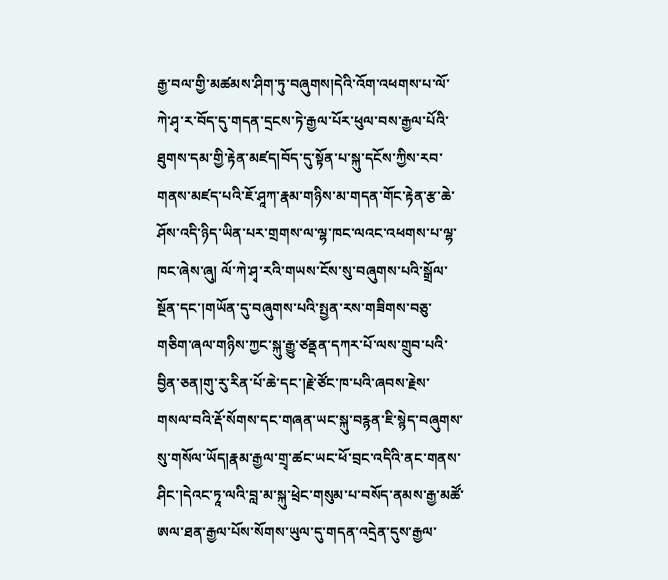རྒྱ་བལ་གྱི་མཚམས་ཤིག་ཏུ་བཞུགས།དེའི་འོག་འཕགས་པ་ལོ་ཀེ་ཤྭ་ར་བོད་དུ་གདན་དྲངས་ཏེ་རྒྱལ་པོར་ཕུལ་བས་རྒྱལ་པོའི་ཐུགས་དམ་གྱི་རྟེན་མཛད།བོད་དུ་སྟོན་པ་སྐུ་དངོས་ཀྱིས་རབ་གནས་མཛད་པའི་ཇོ་ཤཱཀ་རྣམ་གཉིས་མ་གདན་གོང་རྟེན་རྩ་ཆེ་ཤོས་འདི་ཉིད་ཡིན་པར་གྲགས་ལ་ལྷ་ཁང་ལའང་འཕགས་པ་ལྷ་ཁང་ཞེས་ཞུ། ལོ་ཀེ་ཤྭ་རའི་གཡས་ངོས་སུ་བཞུགས་པའི་སྒྲོལ་སྔོན་དང་།གཡོན་དུ་བཞུགས་པའི་སྤྱན་རས་གཟིགས་བཅུ་གཅིག་ཞལ་གཉིས་ཀྱང་སྐུ་རྒྱུ་ཙནྡན་དཀར་པོ་ལས་གྲུབ་པའི་བྱིན་ཅན།གུ་རུ་རིན་པོ་ཆེ་དང་།རྗེ་ཙོང་ཁ་པའི་ཞབས་རྗེས་གསལ་བའི་རྡོ་སོགས་དང་གཞན་ཡང་སྐུ་བརྙན་ཇི་སྙེད་བཞུགས་སུ་གསོལ་ཡོད།རྣམ་རྒྱལ་གྲྭ་ཚང་ཡང་ཕོ་བྲང་འདིའི་ནང་གནས་ཤིང་།དེའང་ཏཱ་ལའི་བླ་མ་སྐུ་ཕྲེང་གསུམ་པ་བསོད་ནམས་རྒྱ་མཚོ་ཨལ་ཐན་རྒྱལ་པོས་སོགས་ཡུལ་དུ་གདན་འདྲེན་དུས་རྒྱལ་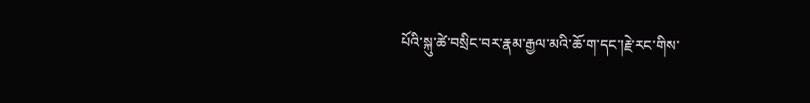པོའི་སྐུ་ཚེ་བསྲིང་བར་རྣམ་རྒྱལ་མའི་ཆོ་ག་དང་།རྗེ་རང་གིས་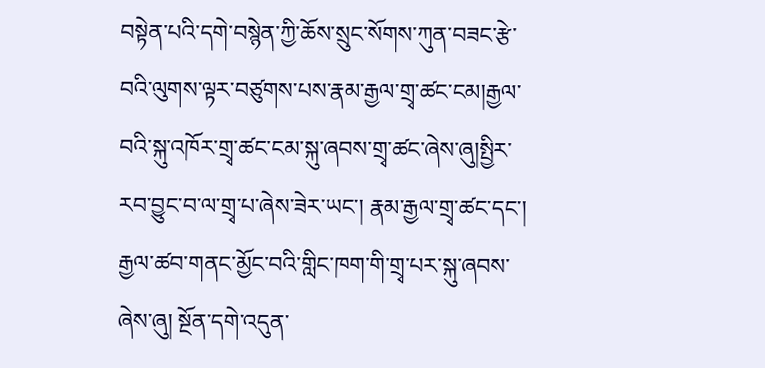བསྟེན་པའི་དགེ་བསྙེན་ཀྱི་ཆོས་སྲུང་སོགས་ཀུན་བཟང་རྩེ་བའི་ལུགས་ལྟར་བཙུགས་པས་རྣམ་རྒྱལ་གྲྭ་ཚང་ངམ།རྒྱལ་བའི་སྐུ་འཁོར་གྲྭ་ཚང་ངམ་སྐུ་ཞབས་གྲྭ་ཚང་ཞེས་ཞུ།སྤྱིར་རབ་བྱུང་བ་ལ་གྲྭ་པ་ཞེས་ཟེར་ཡང་། རྣམ་རྒྱལ་གྲྭ་ཚང་དང་། རྒྱལ་ཚབ་གནང་མྱོང་བའི་གླིང་ཁག་གི་གྲྭ་པར་སྐུ་ཞབས་ཞེས་ཞུ། སྔོན་དགེ་འདུན་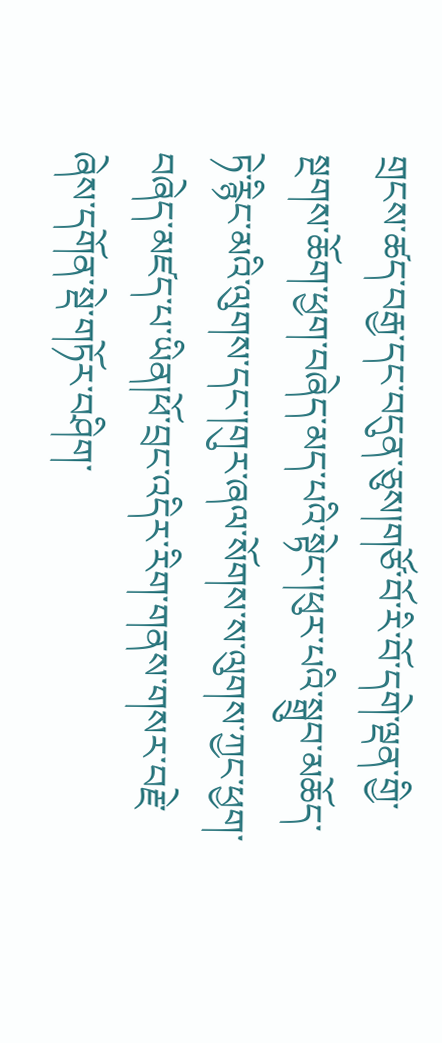གྲངས་ཚད་བརྒྱ་དང་བདུན་ཅུས།གཙོ་བོ་རི་བོ་དགེ་ལྡན་གྱི་སྔགས་ཆོག་ཕྱག་བཞེད་མད་པའི་སྟེང་།ཕུར་པའི་སྒྲུབ་མཆོད་ཏེ་རྙིང་མའི་ལུགས་དང་།གུར་ཞལ་སོགས་ས་ལུགས་ཀྱང་ཕྱག་བཞེད་མཛད་པ་ཡིན།ཕོ་བྲང་འདིར་རིག་གནས་གསར་བརྗེ་ཞེས་དགོན་སྡེ་གཏོར་བཤིག་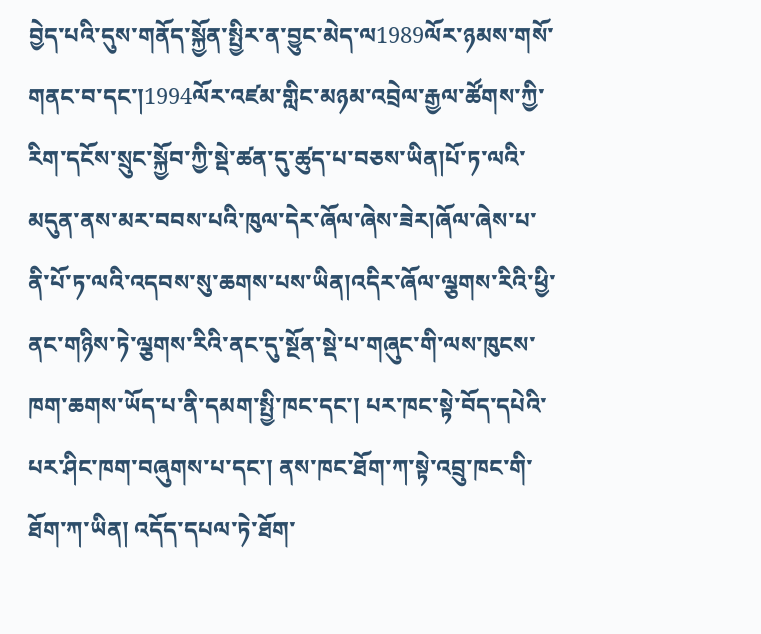བྱེད་པའི་དུས་གནོད་སྐྱོན་སྤྱིར་ན་བྱུང་མེད་ལ1989ལོར་ཉམས་གསོ་གནང་བ་དང་།1994ལོར་འཛམ་གླིང་མཉམ་འབྲེལ་རྒྱལ་ཚོགས་ཀྱི་རིག་དངོས་སྲུང་སྐྱོབ་ཀྱི་སྡེ་ཚན་དུ་ཚུད་པ་བཅས་ཡིན།པོ་ཏ་ལའི་མདུན་ནས་མར་བབས་པའི་ཁུལ་དེར་ཞོལ་ཞེས་ཟེར།ཞོལ་ཞེས་པ་ནི་པོ་ཏ་ལའི་འདབས་སུ་ཆགས་པས་ཡིན།འདིར་ཞོལ་ལྕགས་རིའི་ཕྱི་ནང་གཉིས་ཏེ་ལྕགས་རིའི་ནང་དུ་སྔོན་སྡེ་པ་གཞུང་གི་ལས་ཁུངས་ཁག་ཆགས་ཡོད་པ་ནི་དམག་སྤྱི་ཁང་དང་། པར་ཁང་སྟེ་བོད་དཔེའི་པར་ཤིང་ཁག་བཞུགས་པ་དང་། ནས་ཁང་ཐོག་ཀ་སྟེ་འབྲུ་ཁང་གི་ཐོག་ཀ་ཡིན། འདོད་དཔལ་ཏེ་ཐོག་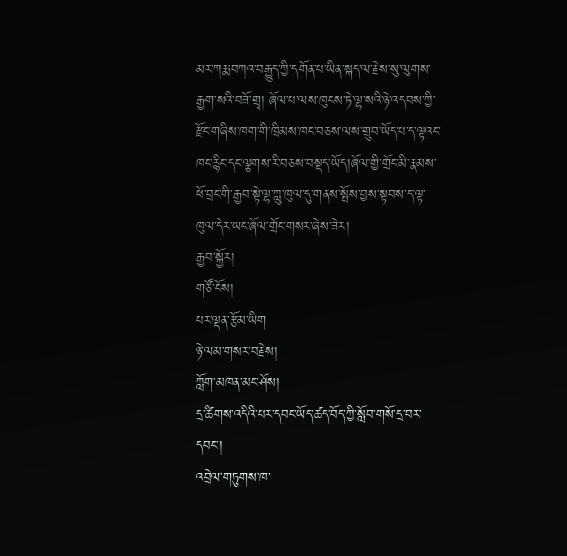མར་ཀརྨ་བཀའ་བརྒྱུད་ཀྱི་དགོན་པ་ཡིན་སྐད་ལ་རྗེས་སུ་ལུགས་རྒྱག་སའི་བཟོ་གྲྭ། ཞོལ་པ་ལས་ཁུངས་ཏེ་ལྷ་སའི་ཉེ་འདབས་ཀྱི་རྫོང་གཞིས་ཁག་གི་ཁྲིམས་ཁང་བཅས་ལས་གྲུབ་ཡོད་པ་ད་ལྟའང་ཁང་རྙིང་དང་ལྕགས་རི་བཅས་བསྡད་ཡོད།ཞོལ་གྱི་གྲོང་མི་རྣམས་ཕོ་བྲང་གི་རྒྱབ་སྟེ་ལྷ་ཀླུ་ཁུལ་དུ་གནས་སྤོས་བྱས་སྟབས་ད་ལྟ་ཁུལ་དེར་ཡང་ཞོལ་གྲོང་གསར་ཞེས་ཟེར།
རྒྱབ་སྐྱོར།
གཙོ་ངོས།
པར་ལྡན་རྩོམ་ཡིག
ཉེ་ལམ་གསར་བརྗེས།
ཀློག་མཁན་མང་ཤོས།
དྲ་ཚིགས་འདིའི་པར་དབང་ཡོད་ཚད་བོད་ཀྱི་སློབ་གསོ་དྲ་བར་དབང་།
འབྲེལ་གཏུགས་ཁ་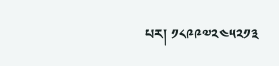པར། ༡༨༩༩༧༢༤༥༢༡༣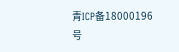青ICP备18000196号